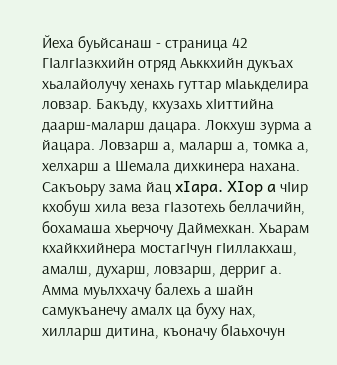Йеха буьйсанаш - страница 42
ГIалгIазкхийн отряд Аьккхийн дукъах хьалайолучу хенахь гуттар мIаькделира ловзар. Бакъду, кхузахь хIиттийна даарш-маларш дацара. Локхуш зурма а йацара. Ловзарш а, маларш а, томка а, хелхарш а Шемала дихкинера нахана. Сакъоьру зама йац xIapa. XIop a чIир кхобуш хила веза гIазотехь беллачийн, бохамаша хьерчочу Даймехкан. Хьарам кхайкхийнера мостагIчун гIиллакхаш, амалш, духарш, ловзарш, дерриг а. Амма муьлххачу балехь а шайн самукъанечу амалх ца буху нах, хилларш дитина, къоначу бIаьхочун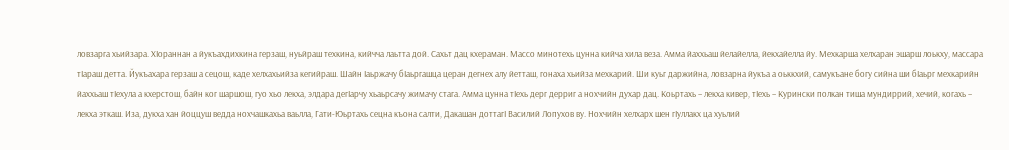ловзарга хьийзара. ХIораннан а йукъахдихкина герзаш, нуьйраш техкина, кийчча лаьтта дой. Сахьт дац кхераман. Массо минотехь цунна кийча хила веза. Амма йаххьаш йелайелла, йекхайелла йу. Мехкарша хелхаран эшарш лоькху, массара тIараш детта. Йукъахара герзаш а сецош, каде хелхахьийза кегийраш. Шайн Iаьржачу бIаьргашца церан дегнех алу йетташ, гонаха хьийза мехкарий. Ши куьг даржийна, ловзарна йукъа а оьккхий, самукъане богу сийна ши бIаьрг мехкарийн йаххьаш тIехула а кхерстош, байн ког шаршош, гуо хьо лекха, элдара дегIарчу хьаьрсачу жимачу стага. Амма цунна тIехь дерг дерриг а нохчийн духар дац. Коьртахь – лекха кивер, тIехь – Курински полкан тиша мундиррий, хечий, когахь – лекха эткаш. Иза, дукха хан йоццуш ведда нохчашкахьа ваьлла, Гати-Юьртахь сецна къона салти, Дакашан доттагI Василий Лопухов ву. Нохчийн хелхарх шен гIуллакх ца хуьлий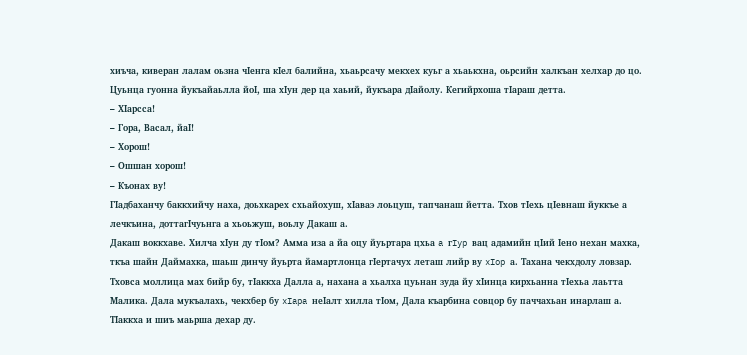хиъча, киверан лалам оьзна чIенга кIел балийна, хьаьрсачу мекхех куьг а хьаькхна, оьрсийн халкъан хелхар до цо. Цуьнца гуонна йукъайаьлла йоI, ша хIун дер ца хаьий, йукъара дIайолу. Кегийрхоша тIараш детта.
– ХIарсса!
– Гора, Васал, йаI!
– Хорош!
– Ошшан хорош!
– Къонах ву!
ГIадбаханчу баккхийчу наха, доьхкарех схьайохуш, хIаваэ лоьцуш, тапчанаш йетта. Тхов тIехь цIевнаш йуккъе а лечкъина, доттагIчуьнга а хьоьжуш, воьлу Дакаш а.
Дакаш воккхаве. Хилча хIун ду тIом? Амма иза а йа оцу йуьртара цхьа a гIyp вац адамийн цIий Iено нехан махка, ткъа шайн Даймахка, шаьш динчу йуьрта йамартлонца гIертачух леташ лийр ву xIop а. Тахана чекхдолу ловзар. Тховса моллица мах бийр бу, тIаккха Далла а, нахана а хьалха цуьнан зуда йу хIинца кирхьанна тIехьа лаьтта Малика. Дала мукъалахь, чекхбер бу xIapa неIалт хилла тIом, Дала къарбина совцор бу паччахьан инарлаш а. ТIаккха и шиъ маьрша дехар ду.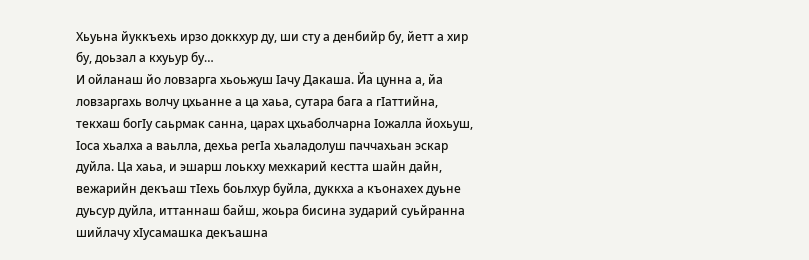Хьуьна йуккъехь ирзо доккхур ду, ши сту а денбийр бу, йетт а хир бу, доьзал а кхуьур бу…
И ойланаш йо ловзарга хьоьжуш Iачу Дакаша. Йа цунна а, йа ловзаргахь волчу цхьанне а ца хаьа, сутара бага а гIаттийна, текхаш богIу саьрмак санна, царах цхьаболчарна Iожалла йохьуш, Iоса хьалха а ваьлла, дехьа peгIa хьаладолуш паччахьан эскар дуйла. Ца хаьа, и эшарш лоькху мехкарий кестта шайн дайн, вежарийн декъаш тIехь боьлхур буйла, дуккха а къонахех дуьне дуьсур дуйла, иттаннаш байш, жоьра бисина зударий суьйранна шийлачу хIусамашка декъашна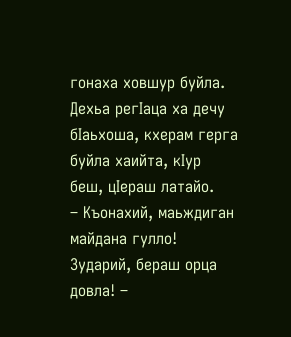гонаха ховшур буйла.
Дехьа регIаца ха дечу бIаьхоша, кхерам герга буйла хаийта, кIур беш, цIераш латайо.
– Къонахий, маьждиган майдана гулло! Зударий, бераш орца довла! –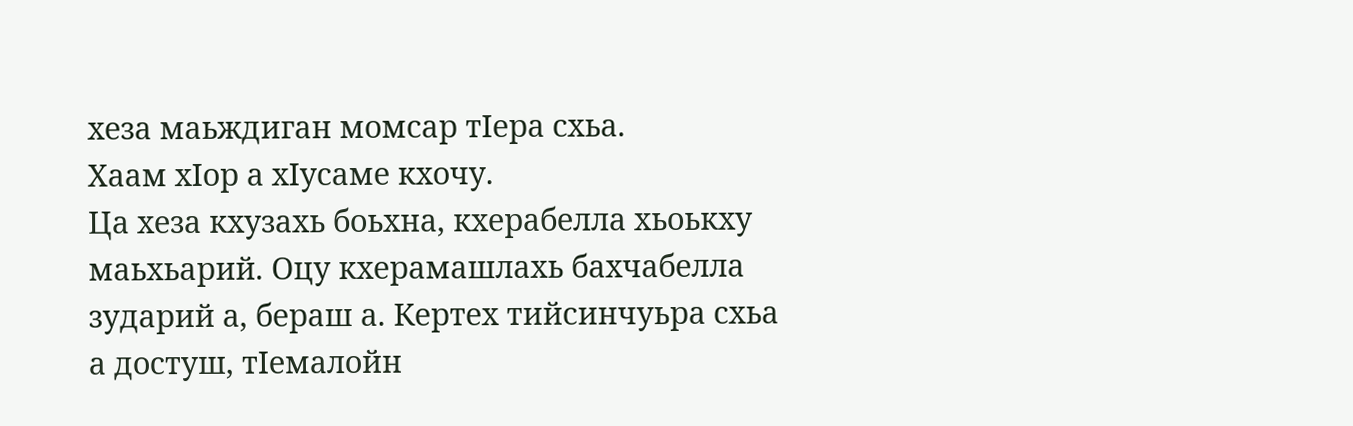хеза маьждиган момсар тIера схьа.
Хаам хIор а хIусаме кхочу.
Ца хеза кхузахь боьхна, кхерабелла хьоькху маьхьарий. Оцу кхерамашлахь бахчабелла зударий а, бераш а. Кертех тийсинчуьра схьа а достуш, тIемалойн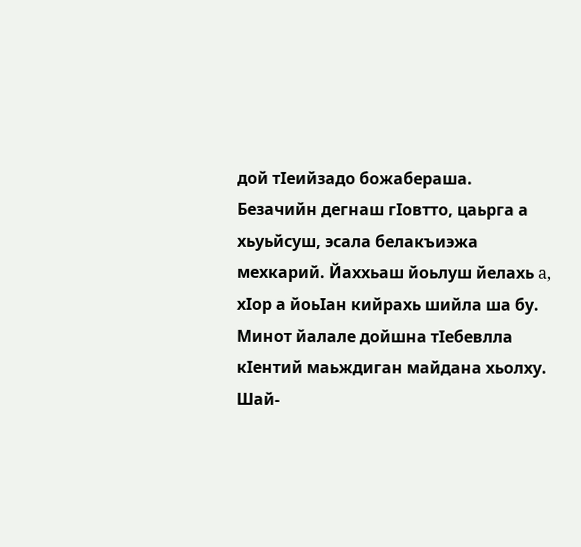дой тIеийзадо божабераша. Безачийн дегнаш гIовтто, цаьрга а хьуьйсуш, эсала белакъиэжа мехкарий. Йаххьаш йоьлуш йелахь a, хIор а йоьIан кийрахь шийла ша бу. Минот йалале дойшна тIебевлла кIентий маьждиган майдана хьолху. Шай-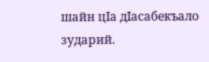шайн цIа дIасабекъало зударий.